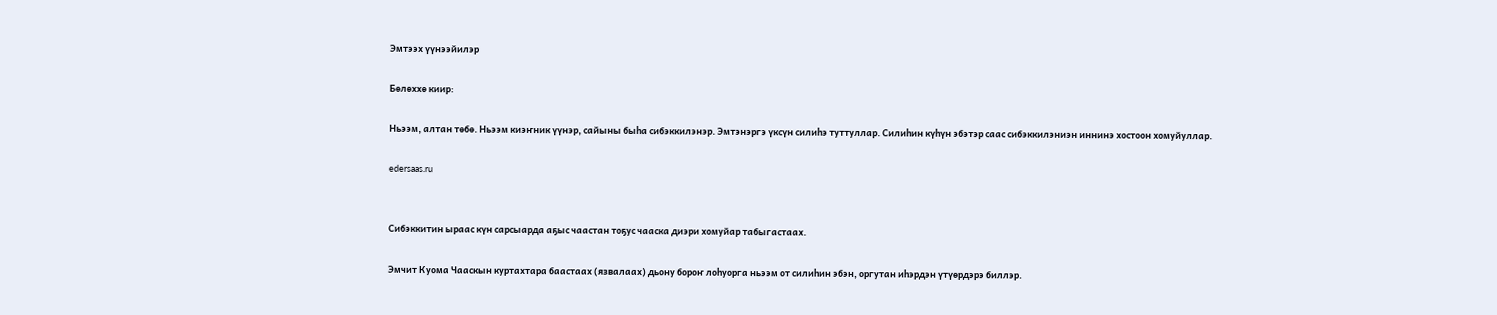Эмтээх үүнээйилэр

Бөлөххө киир:

Ньээм, алтан төбө. Ньээм киэҥник үүнэр, сайыны быһа сибэккилэнэр. Эмтэнэргэ үксүн силиһэ туттуллар. Силиһин күһүн эбэтэр саас сибэккилэниэн иннинэ хостоон хомуйуллар.

edersaas.ru


Сибэккитин ыраас күн сарсыарда аҕыс чаастан тоҕус чааска диэри хомуйар табыгастаах.

Эмчит Куома Чааскын куртахтара баастаах (язвалаах) дьону бороҥ лоһуорга ньээм от силиһин эбэн, оргутан иһэрдэн үтүөрдэрэ биллэр.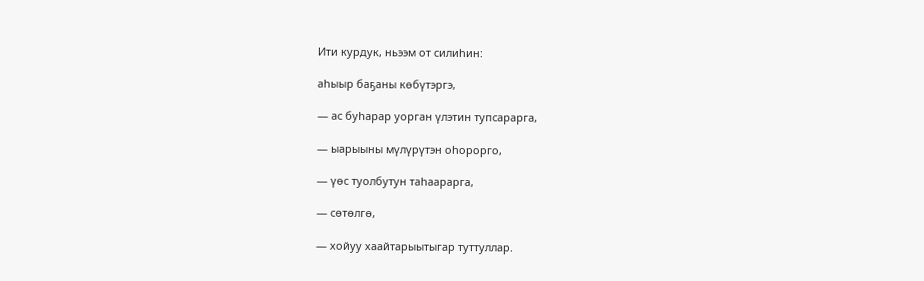Ити курдук, ньээм от силиһин:

аһыыр баҕаны көбүтэргэ,

— ас буһарар уорган үлэтин тупсарарга,

— ыарыыны мүлүрүтэн оһорорго,

— үөс туолбутун таһаарарга,

— сөтөлгө,

— хойуу хаайтарыытыгар туттуллар.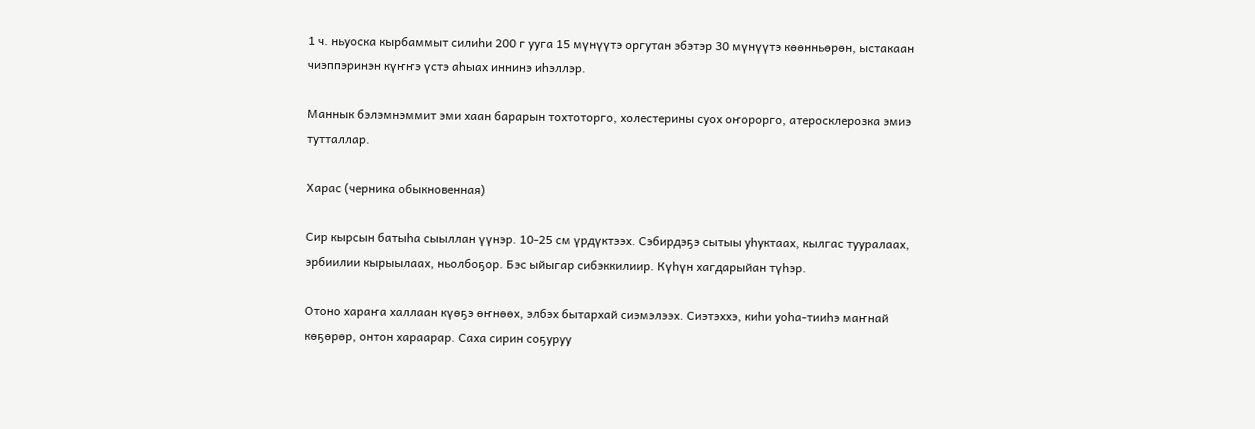1 ч. ньуоска кырбаммыт силиһи 200 г ууга 15 мүнүүтэ оргутан эбэтэр 30 мүнүүтэ көөнньөрөн, ыстакаан чиэппэринэн күҥҥэ үстэ аһыах иннинэ иһэллэр.

Маннык бэлэмнэммит эми хаан барарын тохтоторго, холестерины суох оҥорорго, атеросклерозка эмиэ тутталлар.

Харас (черника обыкновенная)

Сир кырсын батыһа сыыллан үүнэр. 10-25 см үрдүктээх. Сэбирдэҕэ сытыы уһуктаах, кылгас тууралаах, эрбиилии кырыылаах, ньолбоҕор. Бэс ыйыгар сибэккилиир. Күһүн хагдарыйан түһэр.

Отоно хараҥа халлаан күөҕэ өҥнөөх, элбэх бытархай сиэмэлээх. Сиэтэххэ, киһи уоһа-тииһэ маҥнай көҕөрөр, онтон хараарар. Саха сирин соҕуруу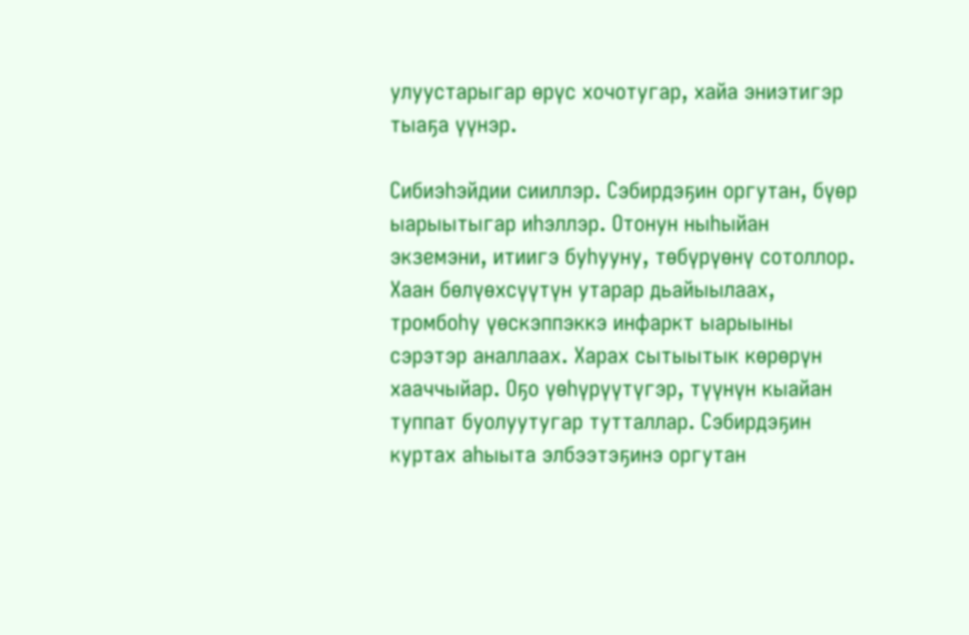улуустарыгар өрүс хочотугар, хайа эниэтигэр тыаҕа үүнэр.

Сибиэһэйдии сииллэр. Сэбирдэҕин оргутан, бүөр ыарыытыгар иһэллэр. Отонун ныһыйан экземэни, итиигэ буһууну, төбүрүөнү сотоллор. Хаан бөлүөхсүүтүн утарар дьайыылаах, тромбоһу үөскэппэккэ инфаркт ыарыыны сэрэтэр аналлаах. Харах сытыытык көрөрүн хааччыйар. Оҕо үөһүрүүтүгэр, түүнүн кыайан туппат буолуутугар тутталлар. Сэбирдэҕин куртах аһыыта элбээтэҕинэ оргутан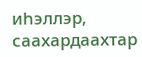иһэллэр, саахардаахтар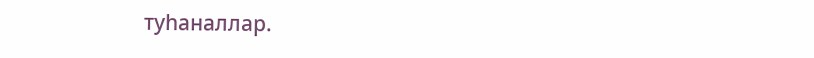туһаналлар.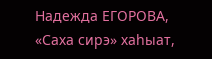Надежда ЕГОРОВА, «Саха сирэ» хаһыат,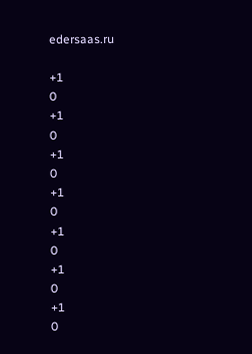edersaas.ru

+1
0
+1
0
+1
0
+1
0
+1
0
+1
0
+1
0